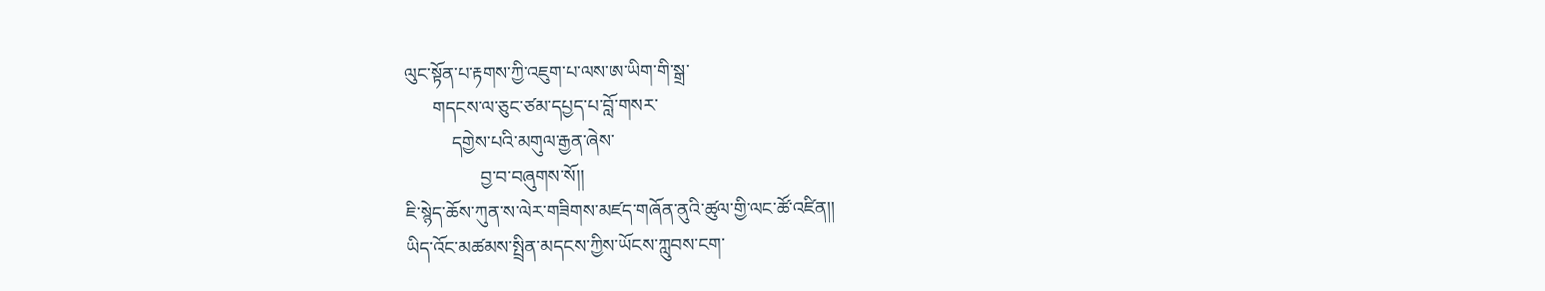ལུང་སྟོན་པ་རྟགས་ཀྱི་འཇུག་པ་ལས་ཨ་ཡིག་གི་སྒྲ་
      གདངས་ལ་ཅུང་ཙམ་དཔྱད་པ་བློ་གསར་
          དགྱེས་པའི་མགུལ་རྒྱན་ཞེས་
                བྱ་བ་བཞུགས་སོ།།
ཇི་སྙེད་ཆོས་ཀུན་ས་ལེར་གཟིགས་མཛད་གཞོན་ནུའི་ཚུལ་གྱི་ལང་ཚོ་འཛིན།།
ཡིད་འོང་མཚམས་སྤྲིན་མདངས་ཀྱིས་ཡོངས་ཀླུབས་ངག་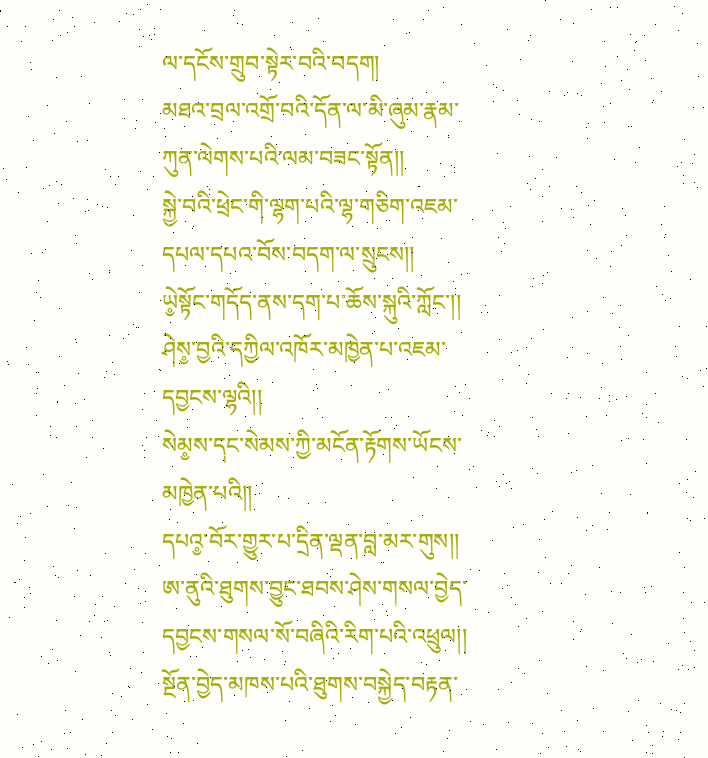ལ་དངོས་གྲུབ་སྟེར་བའི་བདག།
མཐའ་བྲལ་འགྲོ་བའི་དོན་ལ་མི་ཞུམ་རྣམ་ཀུན་ལེགས་པའི་ལམ་བཟང་སྟོན།།
སྐྱེ་བའི་ཕྲེང་གི་ལྷག་པའི་ལྷ་གཅིག་འཇམ་དཔལ་དཔའ་བོས་བདག་ལ་སྲུངས།།
ཡེ༵སྟོང་གདོད་ནས་དག་པ་ཆོས་སྐུའི་ཀློང་།།
ཤེས༵་བྱའི་དཀྱིལ་འཁོར་མཁྱེན་པ་འཇམ་དབྱངས་ལྷའི།།
སེམ༵ས་དང་སེམས་ཀྱི་མངོན་རྟོགས་ཡོངས་མཁྱེན་པའི།།
དཔའ༵་བོར་གྱུར་པ་དྲིན་ལྡན་བླ་མར་གུས།།
ཨ་ནུའི་ཐུགས་བྱུང་ཐབས་ཤེས་གསལ་བྱེད་དབྱངས་གསལ་སོ་བཞིའི་རིག་པའི་འཕྲུལ།།
སྔོན་བྱེད་མཁས་པའི་ཐུགས་བསྐྱེད་བརྟན་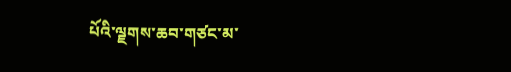པོའི་ལྗགས་ཆབ་གཙང་མ་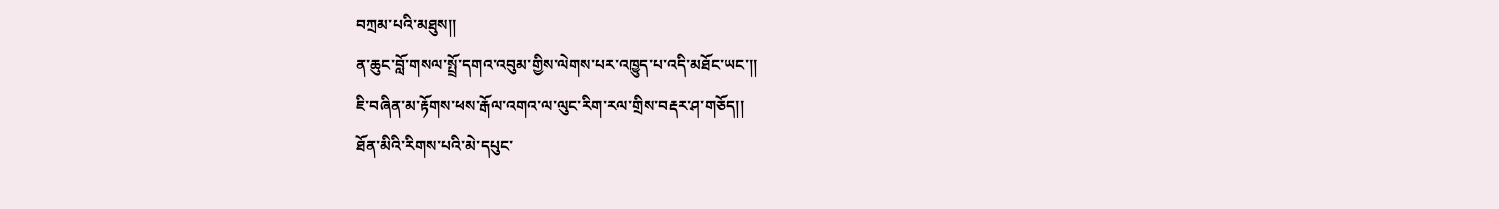བཀྲམ་པའི་མཐུས།།
ན་ཆུང་བློ་གསལ་སྤྲོ་དགའ་འབུམ་གྱིས་ལེགས་པར་འཁྱུད་པ་འདི་མཐོང་ཡང་།།
ཇི་བཞིན་མ་རྟོགས་ཕས་རྒོལ་འགའ་ལ་ལུང་རིག་རལ་གྲིས་བརྡར་ཤ་གཅོད།།
ཐོན་མིའི་རིགས་པའི་མེ་དཔུང་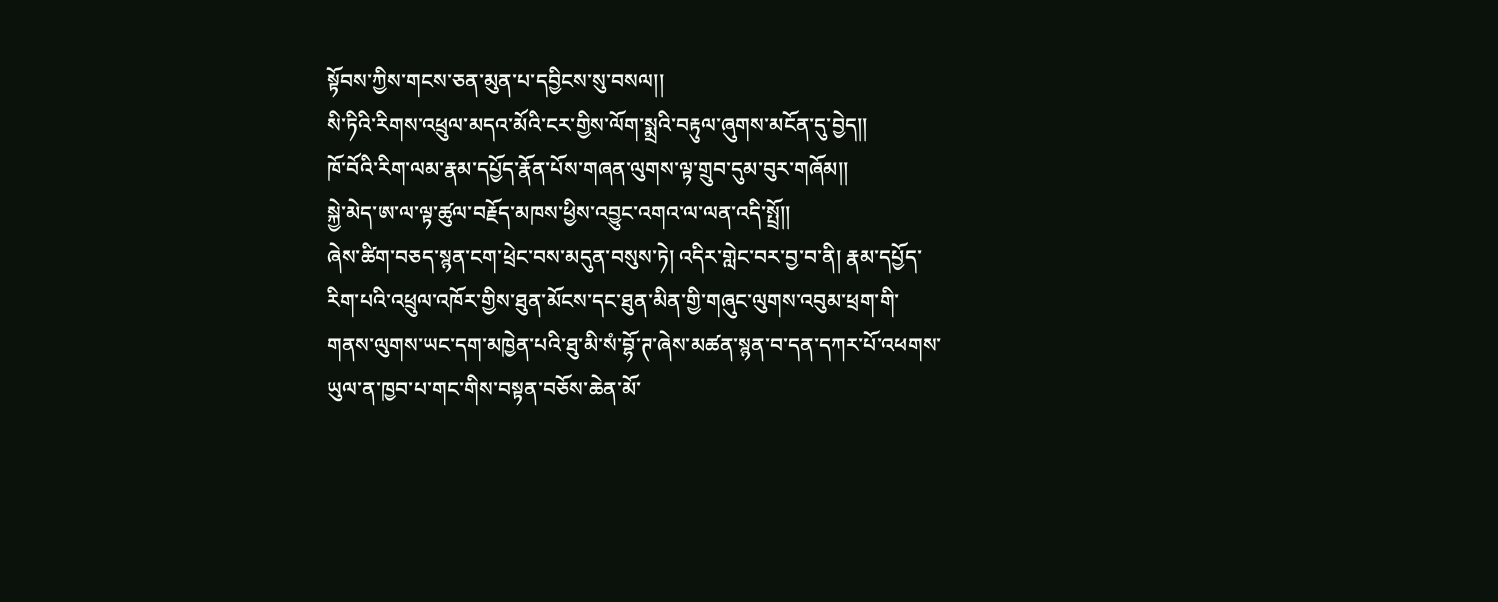སྟོབས་ཀྱིས་གངས་ཅན་མུན་པ་དབྱིངས་སུ་བསལ།།
སི་ཏིའི་རིགས་འཕྲུལ་མདའ་མོའི་ངར་གྱིས་ལོག་སྨྲའི་བརྟུལ་ཞུགས་མངོན་དུ་བྱེད།།
ཁོ་བོའི་རིག་ལམ་རྣམ་དཔྱོད་རྣོན་པོས་གཞན་ལུགས་ལྟ་གྲུབ་དུམ་བུར་གཞོམ།།
སྐྱེ་མེད་ཨ་ལ་ལྟ་ཚུལ་བརྗོད་མཁས་ཕྱིས་འབྱུང་འགའ་ལ་ལན་འདི་སྤྲོ།།
ཞེས་ཚིག་བཅད་སྙན་ངག་ཕྲེང་བས་མདུན་བསུས་ཏེ། འདིར་གླེང་བར་བྱ་བ་ནི། རྣམ་དཔྱོད་རིག་པའི་འཕྲུལ་འཁོར་གྱིས་ཐུན་མོངས་དང་ཐུན་མིན་གྱི་གཞུང་ལུགས་འབུམ་ཕྲག་གི་གནས་ལུགས་ཡང་དག་མཁྱེན་པའི་ཐུ་མི་སཾ་བྷོ་ཊ་ཞེས་མཚན་སྙན་བ་དན་དཀར་པོ་འཕགས་ཡུལ་ན་ཁྱབ་པ་གང་གིས་བསྟན་བཅོས་ཆེན་མོ་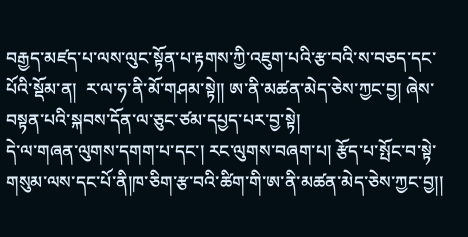བརྒྱད་མཛད་པ་ལས་ལུང་སྟོན་པ་རྟགས་ཀྱི་འཇུག་པའི་རྩ་བའི་ས་བཅད་དང་པོའི་སྡོམ་ན།  ར་ལ་ཧ་ནི་མོ་གཤམ་སྟེ།། ཨ་ནི་མཚན་མེད་ཅེས་ཀྱང་བྱ། ཞེས་བསྟན་པའི་སྐབས་དོན་ལ་ཅུང་ཙམ་དཔྱད་པར་བྱ་སྟེ།
དེ་ལ་གཞན་ལུགས་དགག་པ་དང་། རང་ལུགས་བཞག་པ། རྩོད་པ་སྤོང་བ་སྟེ་གསུམ་ལས་དང་པོ་ནི།ཁ་ཅིག་རྩ་བའི་ཚིག་གི་ཨ་ནི་མཚན་མེད་ཅེས་ཀྱང་བྱ།།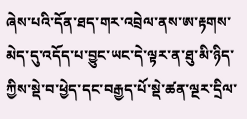ཞེས་པའི་དོན་ཐད་གར་འབྲེལ་ནས་ཨ་རྟགས་མེད་དུ་འདོད་པ་བྱུང་ཡང་དེ་ལྟར་ན་ཐུ་མི་ཉིད་ཀྱིས་སྡེ་བ་ཕྱེད་དང་བརྒྱད་པོ་སྡེ་ཚན་ལྔར་དྲིལ་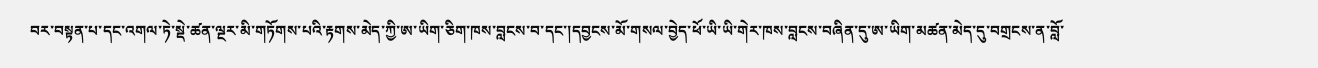བར་བསྟན་པ་དང་འགལ་ཏེ་སྡེ་ཚན་ལྔར་མི་གཏོགས་པའི་རྟགས་མེད་ཀྱི་ཨ་ཡིག་ཅིག་ཁས་བླངས་བ་དང་།དབྱངས་མོ་གསལ་བྱེད་ཕོ་ཡི་ཡི་གེར་ཁས་བླངས་བཞིན་དུ་ཨ་ཡིག་མཚན་མེད་དུ་བགྲངས་ན་བློ་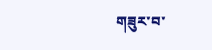གཟུར་བ་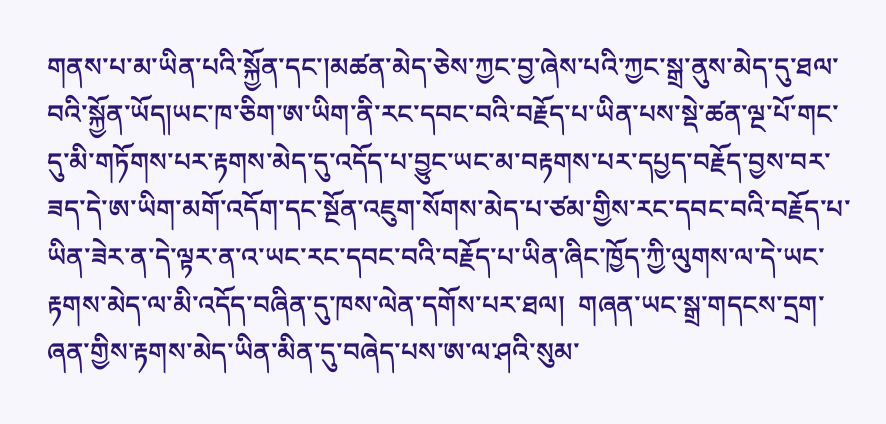གནས་པ་མ་ཡིན་པའི་སྐྱོན་དང་།མཚན་མེད་ཅེས་ཀྱང་བྱ་ཞེས་པའི་ཀྱང་སྒྲ་ནུས་མེད་དུ་ཐལ་བའི་སྐྱོན་ཡོད།ཡང་ཁ་ཅིག་ཨ་ཡིག་ནི་རང་དབང་བའི་བརྗོད་པ་ཡིན་པས་སྡེ་ཚན་ལྔ་པོ་གང་དུ་མི་གཏོགས་པར་རྟགས་མེད་དུ་འདོད་པ་བྱུང་ཡང་མ་བརྟགས་པར་དཔྱད་བརྗོད་བྱས་བར་ཟད་དེ་ཨ་ཡིག་མགོ་འདོག་དང་སྔོན་འཇུག་སོགས་མེད་པ་ཙམ་གྱིས་རང་དབང་བའི་བརྗོད་པ་ཡིན་ཟེར་ན་དེ་ལྟར་ན་འ་ཡང་རང་དབང་བའི་བརྗོད་པ་ཡིན་ཞིང་ཁྱོད་ཀྱི་ལུགས་ལ་དེ་ཡང་རྟགས་མེད་ལ་མི་འདོད་བཞིན་དུ་ཁས་ལེན་དགོས་པར་ཐལ།  གཞན་ཡང་སྒྲ་གདངས་དྲག་ཞན་གྱིས་རྟགས་མེད་ཡིན་མིན་དུ་བཞེད་པས་ཨ་ལ་ཤའི་སུམ་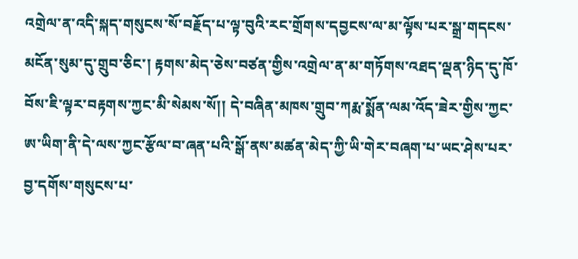འགྲེལ་ན་འདི་སྐད་གསུངས་སོ་བརྗོད་པ་ལྟ་བུའི་རང་གྲོགས་དབྱངས་ལ་མ་ལྟོས་པར་སྒྲ་གདངས་མངོན་སུམ་དུ་གྲུབ་ཅིང་། རྟགས་མེད་ཅེས་བཙན་གྱིས་འགྲེལ་ན་མ་གཏོགས་འཐད་ལྡན་ཉིད་དུ་ཁོ་བོས་ཇི་ལྟར་བརྟགས་ཀྱང་མི་སེམས་སོ།། དེ་བཞིན་མཁས་གྲུབ་ཀརྨ་སྨོན་ལམ་འོད་ཟེར་གྱིས་ཀྱང་ཨ་ཡིག་ནི་དེ་ལས་ཀྱང་རྩོལ་བ་ཞན་པའི་སྒོ་ནས་མཚན་མེད་ཀྱི་ཡི་གེར་བཞག་པ་ཡང་ཤེས་པར་བྱ་དགོས་གསུངས་པ་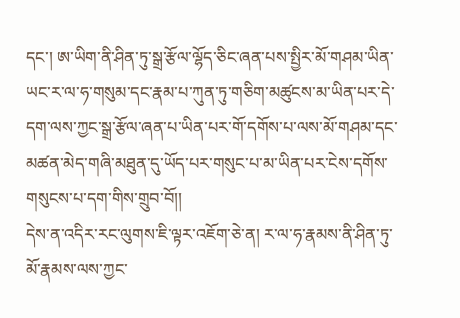དང་། ཨ་ཡིག་ནི་ཤིན་ཏུ་སྒྲ་རྩོལ་ལྷོད་ཅིང་ཞན་པས་སྤྱིར་མོ་གཤམ་ཡིན་ཡང་ར་ལ་ཧ་གསུམ་དང་རྣམ་པ་ཀུན་ཏུ་གཅིག་མཚུངས་མ་ཡིན་པར་དེ་དག་ལས་ཀྱང་སྒྲ་རྩོལ་ཞན་པ་ཡིན་པར་གོ་དགོས་པ་ལས་མོ་གཤམ་དང་མཚན་མེད་གཞི་མཐུན་དུ་ཡོད་པར་གསུང་པ་མ་ཡིན་པར་ངེས་དགོས་གསུངས་པ་དག་གིས་གྲུབ་བོ།།
དེས་ན་འདིར་རང་ལུགས་ཇི་ལྟར་འཇོག་ཅེ་ན། ར་ལ་ཧ་རྣམས་ནི་ཤིན་ཏུ་མོ་རྣམས་ལས་ཀྱང་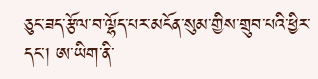ཅུང་ཟད་རྩོལ་བ་ལྷོད་པར་མངོན་སུམ་གྱིས་གྲུབ་པའི་ཕྱིར་དང་། ཨ་ཡིག་ནི་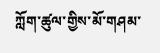ཀློག་ཚུལ་གྱིས་མོ་གཤམ་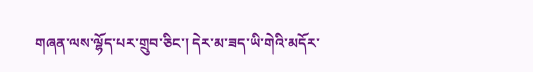གཞན་ལས་ལྷོད་པར་གྲུབ་ཅིང་། དེར་མ་ཟད་ཡི་གེའི་མདོར་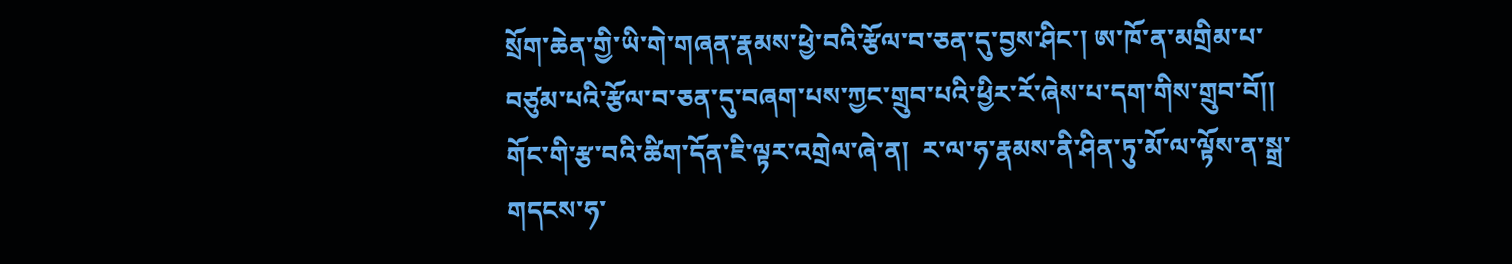སྲོག་ཆེན་གྱི་ཡི་གེ་གཞན་རྣམས་ཕྱེ་བའི་རྩོལ་བ་ཅན་དུ་བྱས་ཤིང་། ཨ་ཁོ་ན་མགྲིམ་པ་བཙུམ་པའི་རྩོལ་བ་ཅན་དུ་བཞག་པས་ཀྱང་གྲུབ་པའི་ཕྱིར་རོ་ཞེས་པ་དག་གིས་གྲུབ་བོ།། གོང་གི་རྩ་བའི་ཚིག་དོན་ཇི་ལྟར་འགྲེལ་ཞེ་ན།  ར་ལ་ཧ་རྣམས་ནི་ཤིན་ཏུ་མོ་ལ་ལྟོས་ན་སྒྲ་གདངས་ཧ་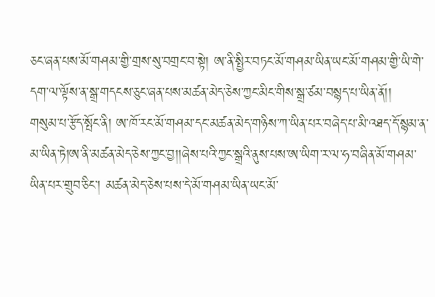ཅང་ཞན་པས་མོ་གཤམ་གྱི་གྲས་སུ་བགྲང་བ་སྟེ། ཨ་ནི་སྤྱིར་བཏང་མོ་གཤམ་ཡིན་ཡང་མོ་གཤམ་གྱི་ཡི་གེ་དག་ལ་ལྟོས་ན་སྒྲ་གདངས་ཅུང་ཞན་པས་མཚན་མེད་ཅེས་ཀྱང་མིང་གིས་སྒྲ་ཙམ་བསྙད་པ་ཡིན་ནོ།།
གསུམ་པ་རྩོད་སྤོང་ནི། ཨ་ཁོ་རང་མོ་གཤམ་དང་མཚན་མེད་གཉིས་ཀ་ཡིན་པར་བཞེད་པ་མི་འཐད་དོ་སྙམ་ན་མ་ཡིན་ཏེ།ཨ་ནི་མཚན་མེད་ཅེས་ཀྱང་བྱ།།ཞེས་པའི་ཀྱང་སྒྲའི་ནུས་པས་ཨ་ཡིག་ར་ལ་ཧ་བཞིན་མོ་གཤམ་ཡིན་པར་གྲུབ་ཅིང་། མཚན་མེད་ཅེས་པས་དེ་མོ་གཤམ་ཡིན་ཡང་མོ་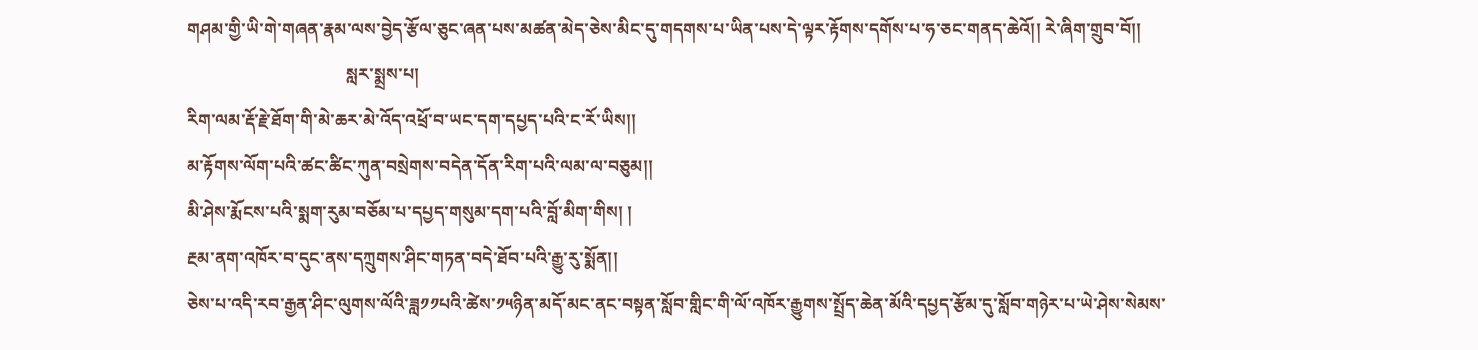གཤམ་གྱི་ཡི་གེ་གཞན་རྣམ་ལས་བྱེད་རྩོལ་ཅུང་ཞན་པས་མཚན་མེད་ཅེས་མིང་དུ་གདགས་པ་ཡིན་པས་དེ་ལྟར་རྟོགས་དགོས་པ་ཧ་ཅང་གནད་ཆེའོ།། རེ་ཞིག་གྲུབ་བོ།།
                                    སླར་སྨྲས་པ།
རིག་ལམ་རྡོ་རྗེ་ཐོག་གི་མེ་ཆར་མེ་འོད་འཕྲོ་བ་ཡང་དག་དཔྱད་པའི་ང་རོ་ཡིས།།
མ་རྟོགས་ལོག་པའི་ཚང་ཚིང་ཀུན་བསྲེགས་བདེན་དོན་རིག་པའི་ལམ་ལ་བཅུམ།།
མི་ཤེས་རྨོངས་པའི་སྨག་རུམ་བཅོམ་པ་དཔྱད་གསུམ་དག་པའི་བློ་མིག་གིས། །
རྔམ་ནག་འཁོར་བ་དུང་ནས་དཀྲུགས་ཤིང་གཏན་བདེ་ཐོབ་པའི་རྒྱུ་རུ་སྨོན།།
ཅེས་པ་འདི་རབ་རྒྱན་ཤིང་ལུགས་ལོའི་ཟླ༡༡པའི་ཚེས་༡༥ཉིན་མདོ་མང་ནང་བསྟན་སློབ་གླིང་གི་ལོ་འཁོར་རྒྱུགས་སྤྲོད་ཆེན་མོའི་དཔྱད་རྩོམ་དུ་སློབ་གཉེར་པ་ཡེ་ཤེས་སེམས་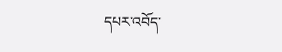དཔར་འབོད་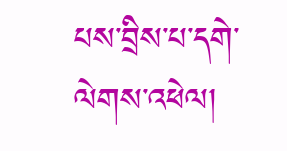པས་བྲིས་པ་དགེ་ལེགས་འཕེལ།